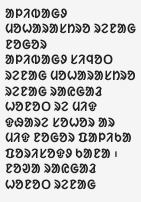ᱟᱞᱤᱵᱟᱜᱽ
ᱢᱚᱦᱟᱨᱟᱥᱴᱨᱚ ᱨᱮᱱᱟᱜ ᱱᱚᱜᱚᱨ
ᱟᱞᱤᱵᱟᱜᱽ ᱥᱤᱧᱚᱛ ᱨᱮᱱᱟᱜ ᱢᱚᱦᱟᱨᱟᱥᱴᱨᱚ ᱨᱮᱱᱟᱜ ᱨᱟᱭᱜᱟᱲ ᱦᱚᱱᱚᱛ ᱨᱮ ᱢᱤᱫ ᱫᱷᱟᱨᱮ ᱥᱚᱦᱚᱨ ᱟᱨ ᱢᱤᱫ ᱱᱚᱜᱚᱨ ᱯᱟᱞᱤᱠᱟ ᱯᱚᱨᱤᱥᱚᱫᱽ ᱠᱟᱱᱟ ᱾ ᱱᱚᱣᱟ ᱨᱟᱭᱜᱟᱲ ᱦᱚᱱᱚᱛ ᱨᱮᱱᱟᱜ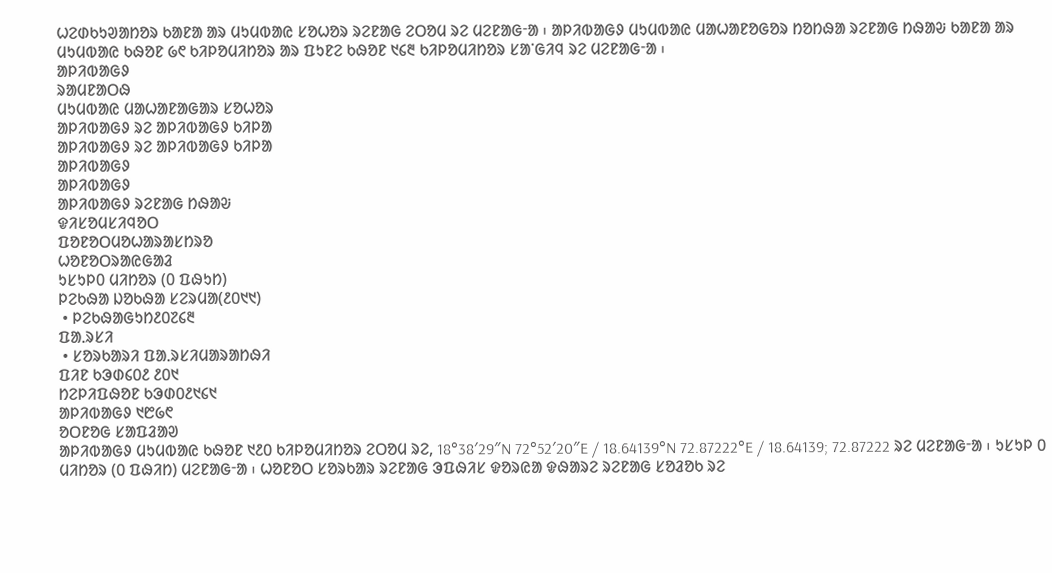ᱦᱮᱰᱠᱩᱣᱟᱴᱚᱨ ᱠᱟᱱᱟ ᱟᱨ ᱢᱩᱢᱵᱟᱭ ᱥᱚᱦᱚᱨ ᱨᱮᱱᱟᱜ ᱮᱛᱚᱢ ᱨᱮ ᱢᱮᱱᱟᱜᱼᱟ ᱾ ᱟᱞᱤᱵᱟᱜᱽ ᱢᱩᱢᱵᱟᱭ ᱢᱟᱦᱟᱱᱚᱜᱚᱨ ᱴᱚᱴᱷᱟ ᱨᱮᱱᱟᱜ ᱴᱷᱟᱶ ᱠᱟᱱᱟ ᱟᱨ ᱢᱩᱢᱵᱟᱭ ᱠᱷᱚᱱ ᱙᱖ ᱠᱤᱞᱚᱢᱤᱴᱚᱨ ᱟᱨ ᱯᱩᱱᱮ ᱠᱷᱚᱱ ᱑᱔᱓ ᱠᱤᱞᱚᱢᱤᱴᱚᱨ ᱥᱟᱸᱜᱤᱧ ᱨᱮ ᱢᱮᱱᱟᱜᱼᱟ ᱾
ᱟᱞᱤᱵᱟᱜᱽ
ᱨᱟᱢᱱᱟᱛᱷ
ᱢᱩᱢᱵᱟᱭ ᱢᱟᱦᱟᱱᱟᱜᱟᱨ ᱥᱚᱦᱚᱨ
ᱟᱞᱤᱵᱟᱜᱽ ᱨᱮ ᱟᱞᱤᱵᱟᱜᱽ ᱠᱤᱞᱟ
ᱟᱞᱤᱵᱟᱜᱽ ᱨᱮ ᱟᱞᱤᱵᱟᱜᱽ ᱠᱤᱞᱟ
ᱟᱞᱤᱵᱟᱜᱽ
ᱟᱞᱤᱵᱟᱜᱽ
ᱟᱞᱤᱵᱟᱜᱽ ᱨᱮᱱᱟᱜ ᱴᱷᱟᱶ
ᱫᱤᱥᱚᱢᱥᱤᱧᱚᱛ
ᱯᱚᱱᱚᱛᱢᱚᱦᱟᱨᱟᱥᱴᱨᱚ
ᱦᱚᱱᱚᱛᱨᱟᱭᱜᱟᱲ
ᱩᱥᱩᱞ0 ᱢᱤᱴᱚᱨ (0 ᱯᱷᱩᱴ)
ᱞᱮᱠᱷᱟ ᱡᱚᱠᱷᱟ ᱥᱮᱨᱢᱟ(᱒᱐᱑᱑)
 • ᱞᱮᱠᱷᱟᱜᱩᱴ᱒᱐᱗᱔᱓
ᱯᱟᱹᱨᱥᱤ
 • ᱥᱚᱨᱠᱟᱨᱤ ᱯᱟᱹᱨᱥᱤᱢᱟᱨᱟᱴᱷᱤ
ᱯᱤᱱ ᱠᱳᱰ᱔᱐᱒ ᱒᱐᱑
ᱴᱮᱞᱤᱯᱷᱚᱱ ᱠᱳᱰ᱐᱒᱑᱔᱑
ᱟᱞᱤᱵᱟᱜᱽ ᱑᱘᱙᱖
ᱚᱛᱱᱚᱜ ᱥᱟᱯᱲᱟᱣ
ᱟᱞᱤᱵᱟᱜᱽ ᱢᱩᱢᱵᱟᱭ ᱠᱷᱚᱱ ᱑᱒᱐ ᱠᱤᱞᱚᱢᱤᱴᱚᱨ ᱮᱛᱚᱢ ᱨᱮ, 18°38′29″N 72°52′20″E / 18.64139°N 72.87222°E / 18.64139; 72.87222 ᱨᱮ ᱢᱮᱱᱟᱜᱼᱟ ᱾ ᱩᱥᱩᱞ ᱐ ᱢᱤᱴᱚᱨ (᱐ ᱯᱷᱤᱴ) ᱢᱮᱱᱟᱜᱼᱟ ᱾ ᱦᱚᱱᱚᱛ ᱥᱚᱨᱠᱟᱨ ᱨᱮᱱᱟᱜ ᱳᱯᱷᱤᱥ ᱫᱚᱨᱭᱟ ᱫᱷᱟᱨᱮ ᱨᱮᱱᱟᱜ ᱥᱚᱲᱚᱠ ᱨᱮ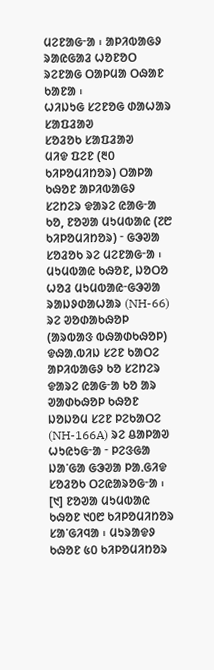ᱢᱮᱱᱟᱜᱼᱟ ᱾ ᱟᱞᱤᱵᱟᱜᱽ ᱨᱟᱭᱜᱟᱲ ᱦᱚᱱᱚᱛ ᱨᱮᱱᱟᱜ ᱛᱟᱞᱢᱟ ᱛᱷᱟᱱ ᱠᱟᱱᱟ ᱾
ᱦᱤᱡᱩᱜ ᱥᱮᱱᱚᱜ ᱰᱟᱦᱟᱨ ᱥᱟᱯᱲᱟᱣ
ᱥᱚᱲᱚᱠ ᱥᱟᱯᱲᱟᱣ
ᱢᱤᱫ ᱯᱮᱱ (᱓᱐ ᱠᱤᱞᱚᱢᱤᱴᱚᱨ) ᱛᱟᱞᱟ ᱠᱷᱚᱱ ᱟᱞᱤᱵᱟᱜᱽ ᱥᱮᱴᱮᱨ ᱫᱟᱨᱮ ᱭᱟᱜᱼᱟ ᱠᱚ, ᱱᱚᱣᱟ ᱢᱩᱢᱵᱟᱭ (᱗᱘ ᱠᱤᱞᱚᱢᱤᱴᱚᱨ) ᱼ ᱜᱳᱣᱟ ᱥᱚᱲᱚᱠ ᱨᱮ ᱢᱮᱱᱟᱜᱼᱟ ᱾ ᱢᱩᱢᱵᱟᱭ ᱠᱷᱚᱱ, ᱡᱚᱛᱚ ᱦᱚᱲ ᱢᱩᱢᱵᱟᱭᱼᱜᱳᱣᱟ ᱨᱟᱡᱽᱰᱟᱦᱟᱨ (NH-66) ᱨᱮ ᱣᱚᱰᱟᱠᱷᱚᱞ (ᱟᱨᱵᱟᱝ ᱵᱷᱟᱰᱠᱷᱚᱞ) ᱫᱷᱟᱹᱵᱤᱡ ᱥᱮᱱ ᱠᱟᱛᱮ ᱟᱞᱤᱵᱟᱜᱽ ᱠᱚ ᱥᱮᱴᱮᱨ ᱫᱟᱨᱮ ᱭᱟᱜᱼᱟ ᱠᱚ ᱟᱨ ᱣᱟᱰᱠᱷᱚᱞ ᱠᱷᱚᱱ ᱡᱚᱡᱚᱢ ᱥᱮᱱ ᱞᱮᱠᱟᱛᱮ (NH-166A) ᱨᱮ ᱪᱟᱞᱟᱣ ᱦᱩᱭᱩᱜᱼᱟ ᱼ ᱞᱮᱝᱜᱟ ᱡᱟᱸᱜᱟ ᱜᱳᱣᱟ ᱞᱟᱹᱜᱤᱫ ᱥᱚᱲᱚᱠ ᱛᱮᱭᱟᱨᱚᱜᱼᱟ ᱾ [᱑] ᱱᱚᱣᱟ ᱢᱩᱢᱵᱟᱭ ᱠᱷᱚᱱ ᱑᱐᱘ ᱠᱤᱞᱚᱢᱤᱴᱚᱨ ᱥᱟᱸᱜᱤᱧᱟ ᱾ ᱢᱩᱨᱟᱫᱽ ᱠᱷᱚᱱ ᱕᱐ ᱠᱤᱞᱚᱢᱤᱴᱚᱨ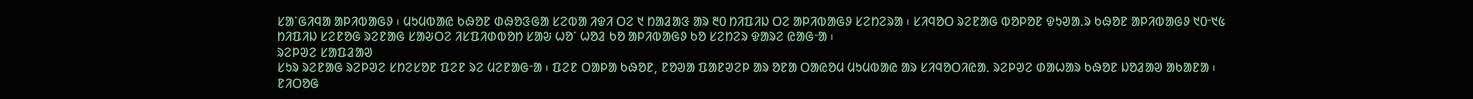ᱥᱟᱸᱜᱤᱧᱟ ᱟᱞᱤᱵᱟᱜᱽ ᱾ ᱢᱩᱢᱵᱟᱭ ᱠᱷᱚᱱ ᱰᱷᱚᱝᱜᱟ ᱥᱮᱵᱟ ᱤᱫᱤ ᱛᱮ ᱑ ᱴᱟᱲᱟᱝ ᱟᱨ ᱓᱐ ᱴᱤᱯᱤᱡ ᱛᱮ ᱟᱞᱤᱵᱟᱜᱽ ᱥᱮᱴᱮᱨᱟ ᱾ ᱥᱤᱧᱚᱛ ᱨᱮᱱᱟᱜ ᱵᱚᱞᱚᱱ ᱫᱩᱣᱟᱹᱨ ᱠᱷᱚᱱ ᱟᱞᱤᱵᱟᱜᱽ ᱑᱐ᱼ᱑᱕ ᱴᱤᱯᱤᱡ ᱥᱮᱱᱚᱜ ᱨᱮᱱᱟᱜ ᱥᱟᱶᱛᱮ ᱤᱥᱯᱤᱰᱵᱚᱴ ᱥᱟᱶ ᱦᱚᱸ ᱦᱚᱲ ᱠᱚ ᱟᱞᱤᱵᱟᱜᱽ ᱠᱚ ᱥᱮᱴᱮᱨ ᱫᱟᱨᱮ ᱭᱟᱜᱼᱟ ᱾
ᱨᱮᱞᱣᱮ ᱥᱟᱯᱲᱟᱣ
ᱥᱩᱨ ᱨᱮᱱᱟᱜ ᱨᱮᱞᱣᱮ ᱥᱴᱮᱥᱚᱱ ᱯᱮᱱ ᱨᱮ ᱢᱮᱱᱟᱜᱼᱟ ᱾ ᱯᱮᱱ ᱛᱟᱞᱟ ᱠᱷᱚᱱ, ᱱᱚᱣᱟ ᱯᱟᱱᱣᱮᱞ ᱟᱨ ᱚᱱᱟ ᱛᱟᱭᱚᱢ ᱢᱩᱢᱵᱟᱭ ᱟᱨ ᱥᱤᱧᱚᱛᱤᱭᱟᱹ ᱨᱮᱞᱣᱮ ᱰᱟᱦᱟᱨ ᱠᱷᱚᱱ ᱡᱚᱲᱟᱣ ᱟᱠᱟᱱᱟ ᱾ ᱱᱤᱛᱚᱜ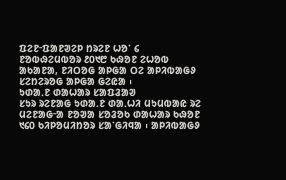ᱯᱮᱱᱼᱯᱟᱱᱣᱮᱞ ᱴᱨᱮᱱ ᱦᱚᱸ ᱔ ᱱᱚᱵᱷᱮᱢᱵᱚᱨ ᱒᱐᱑᱘ ᱠᱷᱚᱱ ᱮᱦᱚᱵ ᱟᱠᱟᱱᱟ, ᱱᱤᱛᱚᱜ ᱟᱞᱜᱟ ᱛᱮ ᱟᱞᱤᱵᱟᱜᱽ ᱥᱮᱴᱮᱨᱚᱜ ᱟᱞᱜᱟ ᱜᱮᱭᱟ ᱾
ᱩᱰᱟᱹᱱ ᱰᱟᱦᱟᱨ ᱥᱟᱯᱲᱟᱣ
ᱥᱩᱨ ᱨᱮᱱᱟᱜ ᱩᱰᱟᱹᱱ ᱰᱟᱹᱦᱤ ᱢᱩᱢᱵᱟᱭ ᱨᱮ ᱢᱮᱱᱟᱜᱼᱟ ᱱᱚᱣᱟ ᱥᱚᱲᱚᱠ ᱰᱟᱦᱟᱨ ᱠᱷᱚᱱ ᱑᱔᱐ ᱠᱤᱞᱚᱢᱤᱴᱚᱨ ᱥᱟᱸᱜᱤᱧᱟ ᱾ ᱟᱞᱤᱵᱟᱜᱽ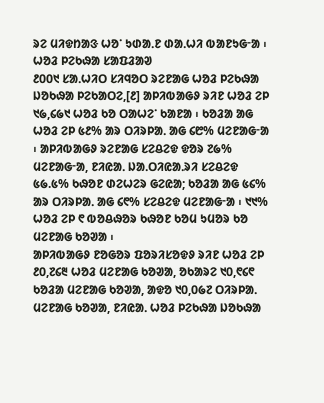ᱨᱮ ᱢᱤᱫᱴᱟᱝ ᱦᱚᱸ ᱩᱰᱟᱹᱱ ᱰᱟᱹᱦᱤ ᱵᱟᱱᱩᱜᱼᱟ ᱾
ᱦᱚᱲ ᱞᱮᱠᱷᱟ ᱥᱟᱯᱲᱟᱣ
᱒᱐᱐᱑ ᱥᱟᱹᱦᱤᱛ ᱥᱤᱧᱚᱛ ᱨᱮᱱᱟᱜ ᱦᱚᱲ ᱞᱮᱠᱷᱟ ᱡᱚᱠᱷᱟ ᱞᱮᱠᱟᱛᱮ,[᱒] ᱟᱞᱤᱵᱟᱜᱽ ᱨᱤᱱ ᱦᱚᱲ ᱮᱞ ᱑᱙,᱔᱙᱑ ᱦᱚᱲ ᱠᱚ ᱛᱟᱦᱮᱸ ᱠᱟᱱᱟ ᱾ ᱠᱚᱲᱟ ᱟᱜ ᱦᱚᱲ ᱮᱞ ᱕᱒% ᱟᱨ ᱛᱤᱨᱞᱟᱹ ᱟᱜ ᱔᱘% ᱢᱮᱱᱟᱜᱼᱟ ᱾ ᱟᱞᱤᱵᱟᱜᱽ ᱨᱮᱱᱟᱜ ᱥᱮᱪᱮᱫ ᱫᱚᱨ ᱗᱙% ᱢᱮᱱᱟᱜᱼᱟ, ᱱᱤᱭᱟᱹ ᱡᱟᱹᱛᱤᱭᱟᱹᱨᱤ ᱥᱮᱪᱮᱫ ᱕᱙.᱕% ᱠᱷᱚᱱ ᱰᱮᱦᱮᱨ ᱜᱮᱭᱟ; ᱠᱚᱲᱟ ᱟᱜ ᱕᱔% ᱟᱨ ᱛᱤᱨᱞᱟᱹ ᱟᱜ ᱔᱖% ᱥᱮᱪᱮᱫ ᱢᱮᱱᱟᱜᱼᱟ ᱾ ᱑᱑% ᱦᱚᱲ ᱮᱞ ᱖ ᱵᱚᱪᱷᱚᱨ ᱠᱷᱚᱱ ᱠᱚᱢ ᱩᱢᱚᱨ ᱠᱚ ᱢᱮᱱᱟᱜ ᱠᱚᱣᱟ ᱾
ᱟᱞᱤᱵᱟᱜᱽ ᱱᱚᱜᱚᱨ ᱯᱚᱨᱤᱥᱚᱫᱽ ᱨᱤᱱ ᱦᱚᱲ ᱮᱞ ᱒᱐,᱗᱔᱓ ᱦᱚᱲ ᱢᱮᱱᱟᱜ ᱠᱚᱣᱟ, ᱚᱠᱟᱨᱮ ᱑᱐,᱖᱔᱖ ᱠᱚᱲᱟ ᱢᱮᱱᱟᱜ ᱠᱚᱣᱟ, ᱟᱫᱚ ᱑᱐,᱐᱙᱗ ᱛᱤᱨᱞᱟᱹ ᱢᱮᱱᱟᱜ ᱠᱚᱣᱟ, ᱱᱤᱭᱟᱹ ᱦᱚᱲ ᱞᱮᱠᱷᱟ ᱡᱚᱠᱷᱟ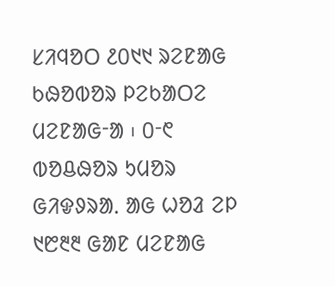ᱥᱤᱧᱚᱛ ᱒᱐᱑᱑ ᱨᱮᱱᱟᱜ ᱠᱷᱚᱵᱚᱨ ᱞᱮᱠᱟᱛᱮ ᱢᱮᱱᱟᱜᱼᱟ ᱾ ᱐ᱼ᱖ ᱵᱚᱪᱷᱚᱨ ᱩᱢᱚᱨ ᱜᱤᱫᱽᱨᱟᱹ ᱟᱜ ᱦᱚᱲ ᱮᱞ ᱑᱘᱓᱓ ᱜᱟᱱ ᱢᱮᱱᱟᱜ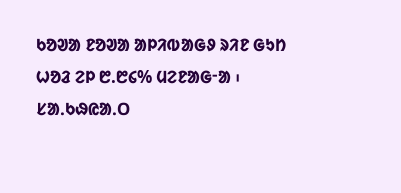ᱠᱚᱣᱟ ᱱᱚᱣᱟ ᱟᱞᱤᱵᱟᱜᱽ ᱨᱤᱱ ᱜᱩᱴ ᱦᱚᱲ ᱮᱞ ᱘.᱘᱔% ᱢᱮᱱᱟᱜᱼᱟ ᱾
ᱥᱟᱹᱠᱷᱭᱟᱹᱛ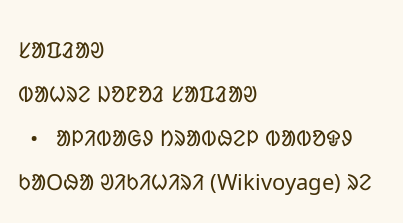ᱥᱟᱯᱲᱟᱣ
ᱵᱟᱦᱨᱮ ᱡᱚᱱᱚᱲ ᱥᱟᱯᱲᱟᱣ
  •   ᱟᱞᱤᱵᱟᱜᱽ ᱴᱨᱟᱵᱷᱮᱞ ᱵᱟᱵᱚᱫᱽ ᱠᱟᱛᱷᱟ ᱣᱤᱠᱤᱦᱤᱨᱤ (Wikivoyage) ᱨᱮ